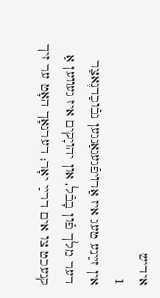אידיש
1
אין זײַנע טעג איז אַרױפֿגעגאַנגען נבֿוכַדנֶאצַר דער מלך פֿון בָבֿל, און יהויָקים איז געװען אַ קנעכט צו אים דרײַ יאָר; דערנאָך האָט ער זיך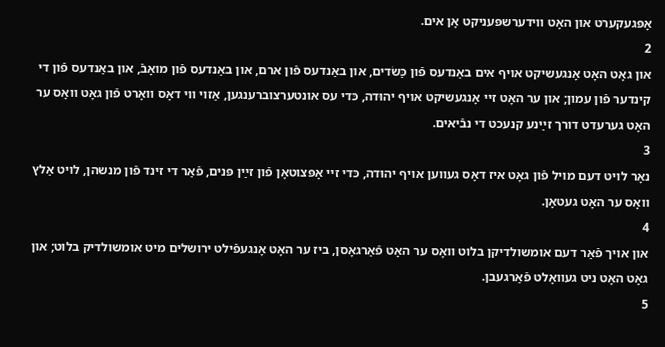אָפּגעקערט און האָט װידערשפּעניקט אָן אים.
2
און גאָט האָט אָנגעשיקט אױף אים באַנדעס פֿון כַּשׂדים, און באַנדעס פֿון ארם, און באַנדעס פֿון מואָבֿ, און באַנדעס פֿון די קינדער פֿון עמון; און ער האָט זײ אָנגעשיקט אױף יהוּדה, כּדי עס אונטערצוברענגען, אַזױ װי דאָס װאָרט פֿון גאָט װאָס ער האָט גערעדט דורך זײַנע קנעכט די נבֿיאים.
3
נאָר לױט דעם מױל פֿון גאָט איז דאָס געװען אױף יהוּדה, כּדי זײ אָפּצוטאָן פֿון זײַן פּנים, פֿאַר די זינד פֿון מנשהן, לױט אַלץ װאָס ער האָט געטאָן.
4
און אױך פֿאַר דעם אומשולדיקן בלוט װאָס ער האָט פֿאַרגאָסן, ביז ער האָט אָנגעפֿילט ירושלים מיט אומשולדיק בלוט; און גאָט האָט ניט געװאָלט פֿאַרגעבן.
5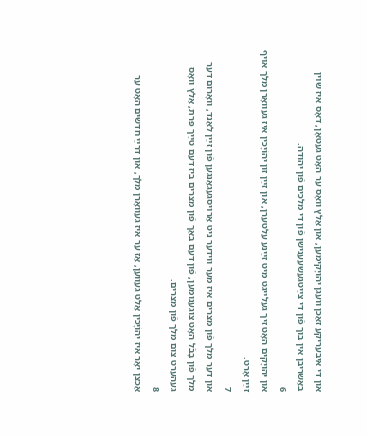און די איבעריקע זאַכן װעגן יהויָקימען, און אַלץ װאָס ער האָט געטאָן, דאָס איז שױן באַשריבן אין בוך פֿון די צײַטגעשעענישן פֿון די מלכים פֿון יהוּדה.
6
און יהויָקים האָט זיך געלײגט מיט זײַנע עלטערן, און זײַן זון יהוֹיָכין איז געװאָרן מלך אױף זײַן אָרט.
7
און דער מלך פֿון מצרים איז מער װידער ניט אַרױסגעגאַנגען פֿון זײַן לאַנד, װאָרום דער מלך פֿון בָבֿל האָט צוגענומען, פֿון דעם באַך פֿון מצרים ביז דעם טײַך פּרת, אַלץ װאָס געהערט צום מלך פֿון מצרים.
8
אַכצן יאָר איז יהוֹיָכין אַלט געװען, אַז ער איז געװאָרן מלך, און דרײַ חדשים האָט ער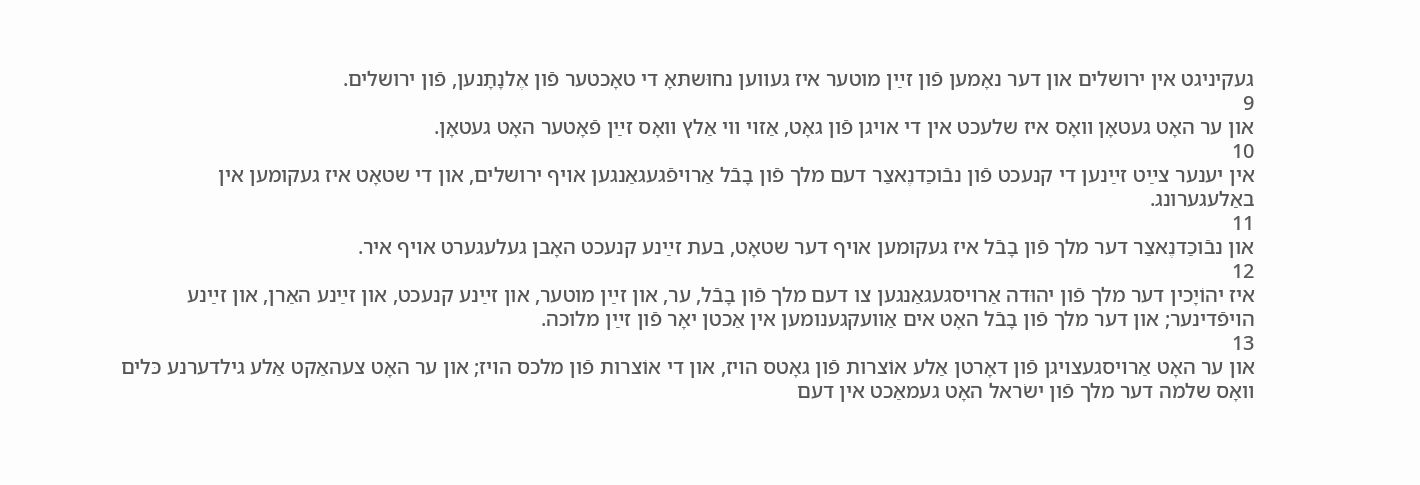געקיניגט אין ירושלים און דער נאָמען פֿון זײַן מוטער איז געװען נחוּשתּאָ די טאָכטער פֿון אֶלנָתָנען, פֿון ירושלים.
9
און ער האָט געטאָן װאָס איז שלעכט אין די אױגן פֿון גאָט, אַזױ װי אַלץ װאָס זײַן פֿאָטער האָט געטאָן.
10
אין יענער צײַט זײַנען די קנעכט פֿון נבֿוכַדנֶאצַר דעם מלך פֿון בָבֿל אַרױפֿגעגאַנגען אױף ירושלים, און די שטאָט איז געקומען אין באַלעגערונג.
11
און נבֿוכַדנֶאצַר דער מלך פֿון בָבֿל איז געקומען אױף דער שטאָט, בעת זײַנע קנעכט האָבן געלעגערט אױף איר.
12
איז יהוֹיָכין דער מלך פֿון יהוּדה אַרױסגעגאַנגען צו דעם מלך פֿון בָבֿל, ער, און זײַן מוטער, און זײַנע קנעכט, און זײַנע האַרן, און זײַנע הױפֿדינער; און דער מלך פֿון בָבֿל האָט אים אַװעקגענומען אין אַכטן יאָר פֿון זײַן מלוכה.
13
און ער האָט אַרױסגעצױגן פֿון דאָרטן אַלע אוֹצרות פֿון גאָטס הױז, און די אוֹצרות פֿון מלכס הױז; און ער האָט צעהאַקט אַלע גילדערנע כּלים װאָס שלמה דער מלך פֿון ישׂראל האָט געמאַכט אין דעם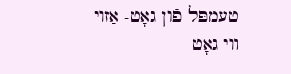טעמפּל פֿון גאָט- אַזױ װי גאָט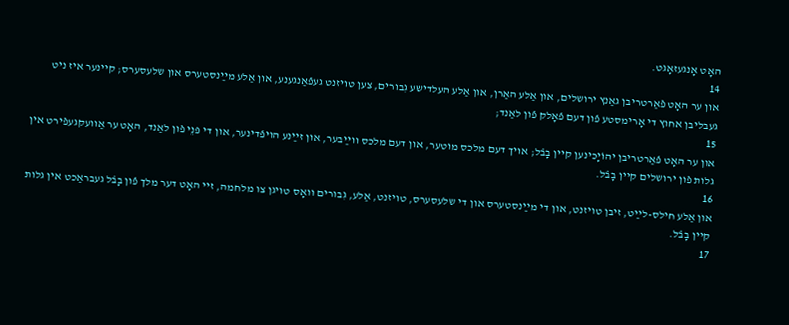האָט אָנגעזאָגט.
14
און ער האָט פֿאַרטריבן גאַנץ ירושלים, און אַלע האַרן, און אַלע העלדישע גִבורים, צען טױזנט געפֿאַנגענע, און אַלע מײַנסטערס און שלעסערס; קײנער איז ניט געבליבן אחוץ די אָרימסטע פֿון דעם פֿאָלק פֿון לאַנד;
15
און ער האָט פֿאַרטריבן יהוֹיָכינען קײן בָבֿל; אױך דעם מלכס מוטער, און דעם מלכס װײַבער, און זײַנע הױפֿדינער, און די פּנֵי פֿון לאַנד, האָט ער אַװעקגעפֿירט אין גלות פֿון ירושלים קײן בָבֿל.
16
און אַלע חילס-לײַט, זיבן טױזנט, און די מײַנסטערס און די שלעסערס, טױזנט, אַלע, גִבורים װאָס טױגן צו מלחמה, זײ האָט דער מלך פֿון בָבֿל געבראַכט אין גלות קײן בָבֿל.
17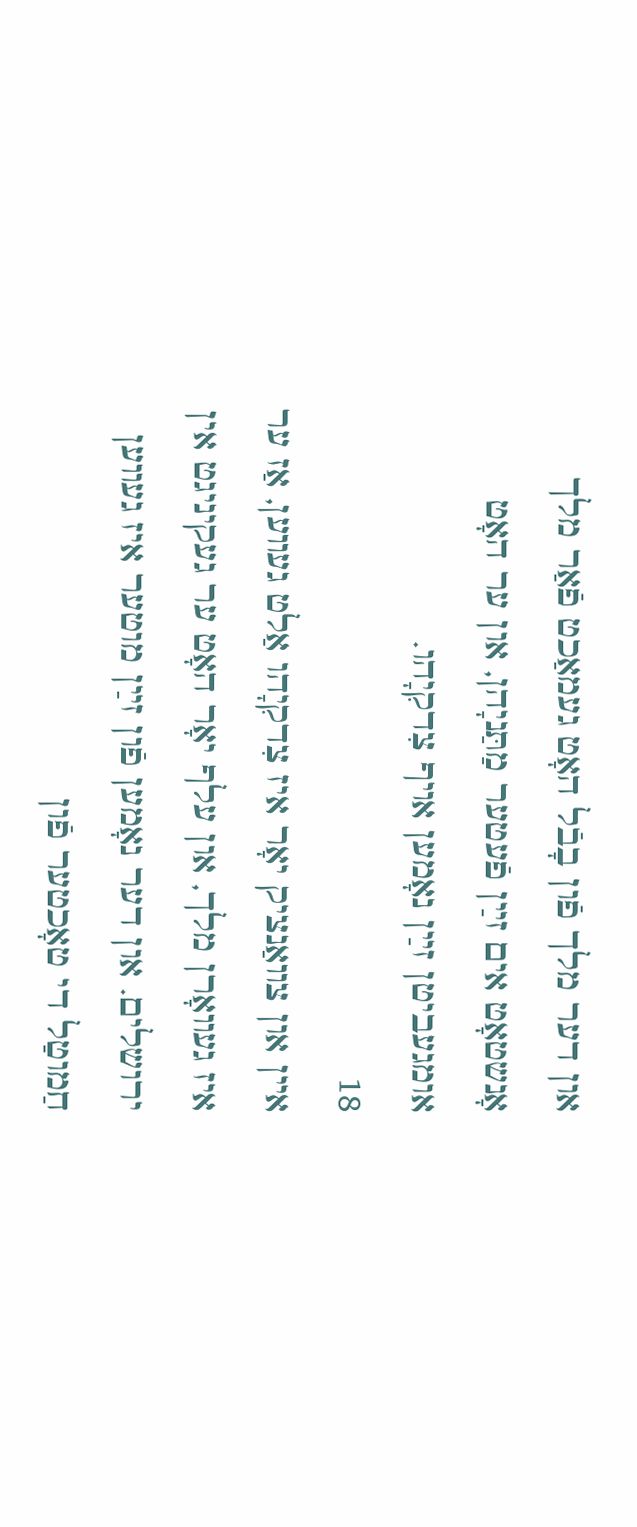און דער מלך פֿון בָבֿל האָט געמאַכט פֿאַר מלך אָנשטאָט אים זײַן פֿעטער מַתַּניָהן, און ער האָט אומגעביטן זײַן נאָמען אױף צִדקִיָהו.
18
אײן און צװאַנציק יאָר איז צִדקִיָהו אַלט געװען, אַז ער איז געװאָרן מלך, און עלף יאָר האָט ער געקיניגט אין ירושלים. און דער נאָמען פֿון זײַן מוטער איז געװען חַמוטַל די טאָכטער פֿון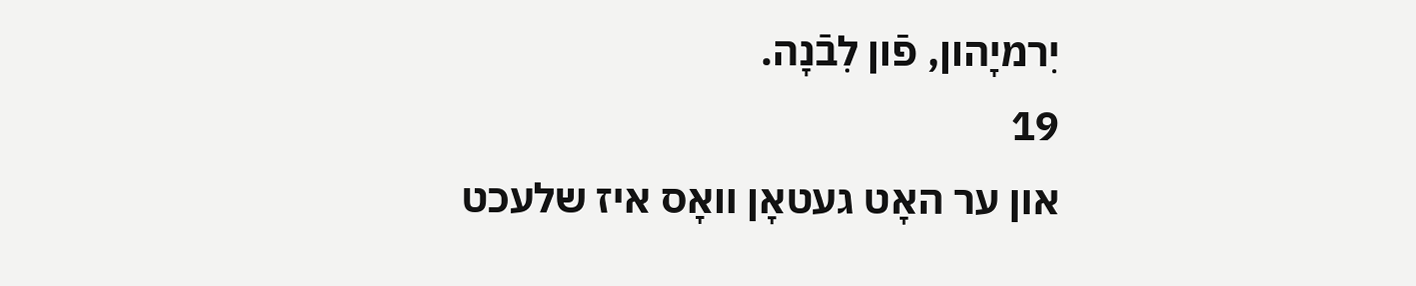יִרמיָהון, פֿון לִבֿנָה.
19
און ער האָט געטאָן װאָס איז שלעכט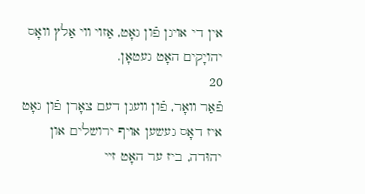אין די אױגן פֿון גאָט, אַזױ װי אַלץ װאָס יהויָקים האָט געטאָן.
20
פֿאַר װאָר, פֿון װעגן דעם צאָרן פֿון גאָט איז דאָס געשען אױף ירושלים און יהוּדה, ביז ער האָט זײ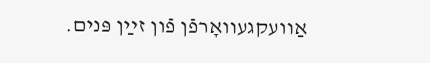אַװעקגעװאָרפֿן פֿון זײַן פּנים.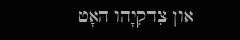און צִדקִיָהו האָט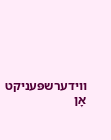װידערשפּעניקט אָן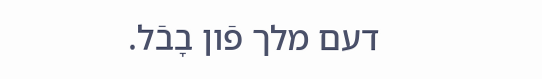דעם מלך פֿון בָבֿל.